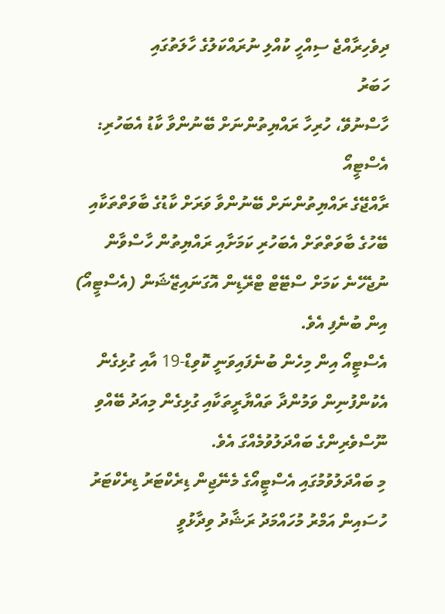ދިވެހިރާއްޖެ ސިއްހީ ކުއްލި ނުރައްކަލުގެ ހާލަތުގައި
ހަބަރު
ހާސްނުވޭ، ހުރިހާ ރައްޔިތުންނަށް ބޭނުންވާ ކާޑު އެބަހުރި: އެސްޓީއޯ
ރާއްޖޭގެ ރައްޔިތުންނަށް ބޭނުންވާ ވަރަށް ކާޑުގެ ބާވަތްތަކާއި ބޭހުގެ ބާވަތްތަށް އެބަހުރި ކަމަށާއި ރައްޔިތުން ހާސްވާން ނުޖެހޭނެ ކަމަށް ސްޓޭޓް ޓްރޭޑިން އޮގަނައިޒޭޝަން (އެސްޓީއޯ) އިން ބުނެފި އެވެ.
އެސްޓީއޯ އިން މިހެން ބުނެފައިވަނީ ކޮވިޑް-19 އާއި ގުޅިގެން އެކުންފުނިން ވަމުންދާ ތައްޔާރީތަކާއި ގުޅިގެން މިއަދު ބޭއްވި ނޫސްވެރިންގެ ބައްދަލުވުމެއްގަ އެވެ.
މި ބައްދަލުވުމުގައި އެސްޓީއޯގެ މެނޭޖިން ޑިރެކްޓަރު ޑިރެކްޓަރު ހުސައިން އަމްރު މުހައްމަދު ރަޝާދު ވިދާޅުވީ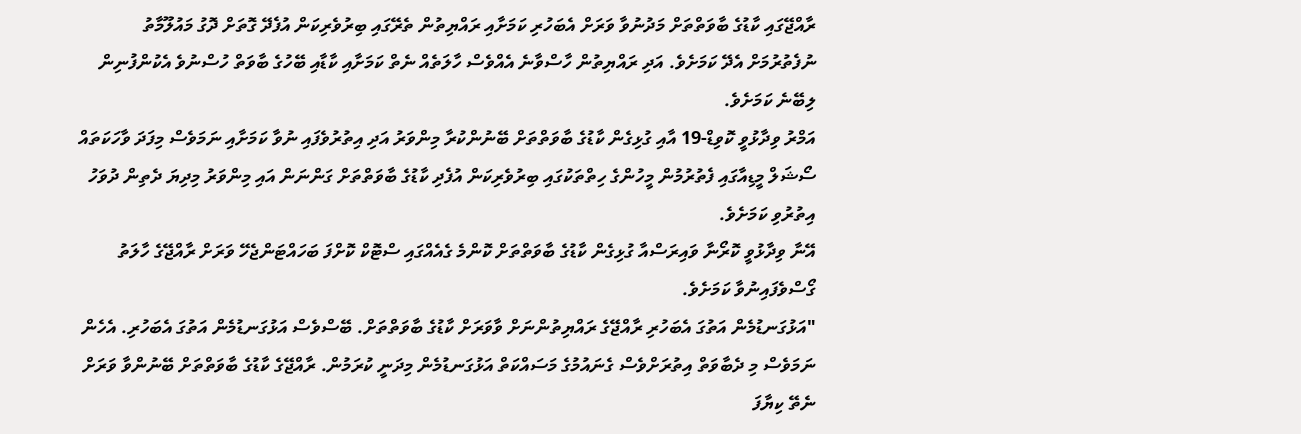ރާއްޖޭގައި ކާޑުގެ ބާވަތްތަށް މަދުނުވާ ވަރަށް އެބަހުރި ކަމަށާއި ރައްޔިތުން ތެރޭގައި ބިރުވެރިކަން އުފެދޭ ގޮތަށް ދޮގު މައުލޫމާތު ނުފެތުރުމަށް އެދޭ ކަމަށެވެ. އަދި ރައްޔިތުން ހާސްވާނެ އެއްވެސް ހާލަތެއް ނެތް ކަމަށާއި ކާޑާއި ބޭހުގެ ބާވަތް ހުސްނުވެ އެކުންފުނިން ލިބޭނެ ކަމަށެވެ.
އަމްރު ވިދާޅުވީ ކޮވިޑް-19 އާއި ގުޅިގެން ކާޑުގެ ބާވަތްތަށް ބޭނުންކުރާ މިންވަރު އަދި އިތުރުވެފައި ނުވާ ކަމަށާއި ނަމަވެސް މިފަދަ ވާހަކަތައް ސޯޝަލް މީޑިއާގައި ފެތުރުމުން މީހުންގެ ހިތްތަކުގައި ބިރުވެރިކަން އުފެދި ކާޑުގެ ބާވަތްތަށް ގަންނަން އައި މިންވަރު މިދިޔަ ދެތިން ދުވަހު އިތުރުވި ކަމަށެވެ.
އޭނާ ވިދާޅުވީ ކޮރޯނާ ވައިރަސްއާ ގުޅިގެން ކާޑުގެ ބާވަތްތަށް ކޮންމެ ގެއެއްގައި ސްޓޮކް ކޮށްފަ ބަހައްޓަންޖެހޭ ވަރަށް ރާއްޖޭގެ ހާލަތު ގޯސްވެފައިނުވާ ކަމަށެވެ.
"އަޅުގަނޑުމެން އަތުގަ އެބަހުރި ރާއްޖޭގެ ރައްޔިތުންނަށް ވާވަރަށް ކާޑުގެ ބާވަތްތަށް. ބޭސްވެސް އަޅުގަނޑުމެން އަތުގަ އެބަހުރި. އެހެން ނަމަވެސް މި ދެބާވަތް އިތުރަށްވެސް ގެނައުމުގެ މަސައްކަތް އަޅުގަނޑުމެން މިދަނީ ކުރަމުން. ރާއްޖޭގެ ކާޑުގެ ބާވަތްތަށް ބޭނުންވާ ވަރަށް ނެތޭ ކިޔާފަ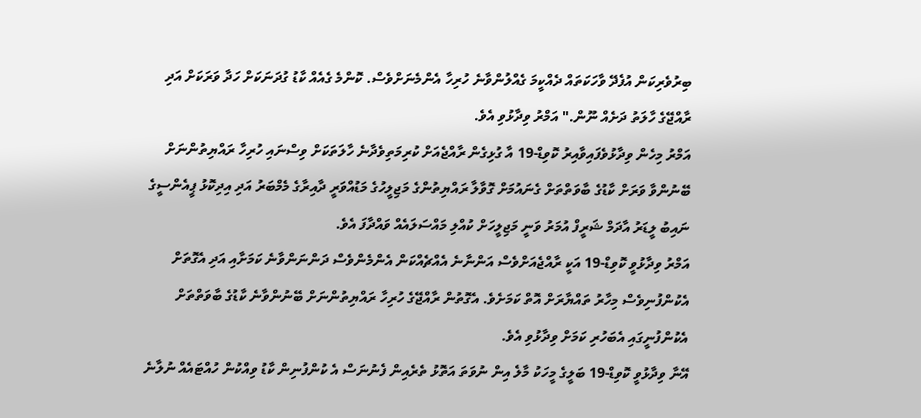ބިރުވެރިކަން އުފެދޭ ވާހަކަތައް ދެއްކީމަ ގެއްލުންވާނެ ހުރިހާ އެންމެނަށްވެސް. ކޮންމެ ގެއެއް ކާޑު ގުދަނަކަށް ހަދާ ވަރަކަށް އަދި ރާއްޖޭގެ ހާލަތު ދަށެއް ނޫން." އަމްރު ވިދާޅުވި އެވެ.
އަމްރު މިހެން ވިދާޅުވެފައިވާއިރު ކޮވިޑް-19 އާ ގުޅިގެން ރާއްޖެއަށް ކުރިމަތިވެދާނެ ހާލަތަކަށް ވިސްނައި ހުރިހާ ރައްޔިތުންނަށް ބޭނުންވާ ވަރަށް ކާޑުގެ ބާވަތްތަށް ގެނައުމަށް ގޮވާލާ ރައްޔިތުންގެ މަޖިލީހުގެ މަޑުއްވަރީ ދާއިރާގެ މެމްބަރު އަދި އިދިކޮޅު ޕީއެންސީގެ ނައިބު ލީޑަރު އާދަމް ޝަރީފް އުމަރު ވަނީ މަޖިލީހަށް ކުއްލި މައްސަލައެއް ވައްދާފަ އެވެ.
އަމްރު ވިދާޅުވީ ކޮވިޑް-19 އަކީ ރާއްޖެއަށްވެސް އަންނާނެ އެއްޗެއްކަން އެންމެންވެސް ދަންނަންވާނެ ކަމަށާއި އަދި އެގޮތަށް އެކުންފުނިވެސް މިހާރު ތައްޔާރަށް އޮތް ކަމަށެވެ. އެގޮތުން ރާއްޖޭގެ ހުރިހާ ރައްޔިތުންނަށް ބޭނުންވާނެ ކާޑުގެ ބާވަތްތަށް އެކުންފުނީގައި އެބަހުރި ކަމަށް ވިދާޅުވި އެވެ.
އޭނާ ވިދާޅުވީ ކޮވިޑް-19 ބަލީގެ މީހަކު މާލެ އިން ނުވަތަ އަތޮޅު ތެރެއިން ފެނުނަސް އެ ކުންފުނިން ކާޑު ވިއްކުން ހުއްޓައެއް ނުލާނެ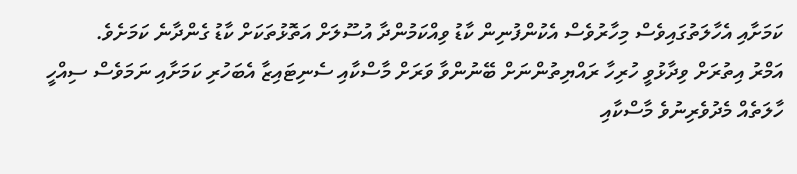ކަމަށާއި އެހާލަތުގައިވެސް މިހާރުވެސް އެކުންފުނިން ކާޑު ވިއްކަމުންދާ އުސޫލަށް އަތޮޅުތަކަށް ކާޑު ގެންދާނެ ކަމަށެވެ.
އަމްރު އިތުރަށް ވިދާޅުވީ ހުރިހާ ރައްޔިތުންނަށް ބޭނުންވާ ވަރަށް މާސްކާއި ސެނިޓައިޒާ އެބަހުރި ކަމަށާއި ނަމަވެސް ސިއްހީ ހާލަތެއް މެދުވެރިނުވެ މާސްކާއި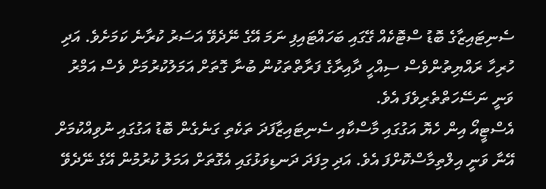ސެނިޓައިޒާގެ ބޮޑު ސްޓޮކެއް ގޭގައި ބަހައްޓައިފި ނަމަ އޭގެ ނޭދެވޭ އަސަރު ކުރާނެ ކަމަށެވެ. އަދި ހުރިހާ ރައްޔިތުންވެސް ސިއްހީ ދާއިރާގެ ފަރާތްތަކުން ބުނާ ގޮތަށް އަމަލުކުރުމަށް ވެސް އަމްރު ވަނީ ނަސޭހަތްތެރިވެފަ އެވެ.
އެސްޓީއޯ އިން ހެޔޮ އަގުގައި މާސްކާއި ސެނިޓައިޒާފަދަ ތަކެތި ގަނެގެން ބޮޑު އަގުގައި ނުވިއްކުމަށް އޭނާ ވަނީ އިލްތިމާސްކޮށްފަ އެވެ. އަދި މިފަދަ ދަނޑިވަޅުގައި އެގޮތަށް އަމަލު ކުރުމުން އޭގެ ނޭދެވޭ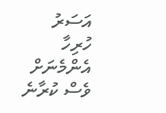އަސަރު ހުރިހާ އެންމެނަށް ވެސް ކުރާނެ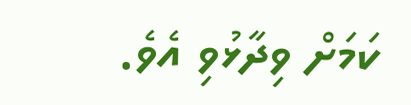ކަމަށް ވިދާޅުވި އެވެ.